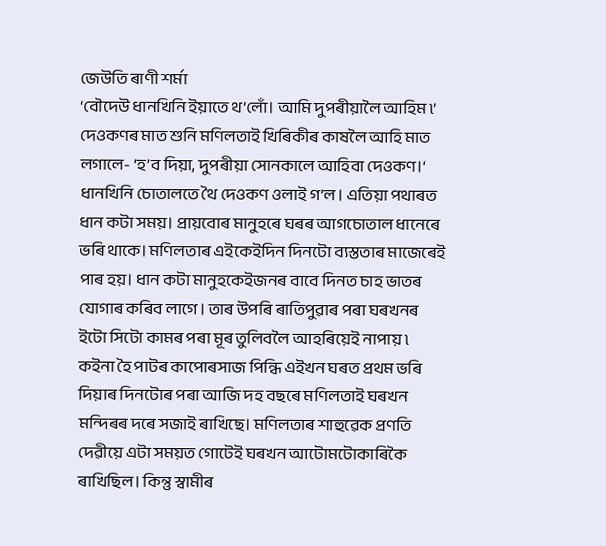জেউতি ৰাণী শৰ্মা
‘বৌদেউ ধানখিনি ইয়াতে থ’লোঁ। আমি দুপৰীয়ালৈ আহিম ৷’ দেওকণৰ মাত শুনি মণিলতাই খিৰিকীৰ কাষলৈ আহি মাত লগালে- ‘হ’ব দিয়া, দুপৰীয়া সোনকালে আহিবা দেওকণ।‘ ধানখিনি চোতালতে থৈ দেওকণ ওলাই গ’ল । এতিয়া পথাৰত ধান কটা সময়। প্ৰায়বোৰ মানুহৰে ঘৰৰ আগচোতাল ধানেৰে ভৰি থাকে। মণিলতাৰ এইকেইদিন দিনটো ব্যস্ততাৰ মাজেৰেই পাৰ হয়। ধান কটা মানুহকেইজনৰ বাবে দিনত চাহ ভাতৰ যোগাৰ কৰিব লাগে । তাৰ উপৰি ৰাতিপুৱাৰ পৰা ঘৰখনৰ ইটো সিটো কামৰ পৰা মূৰ তুলিবলৈ আহৰিয়েই নাপায় ৷ কইনা হৈ পাটৰ কাপোৰসাজ পিন্ধি এইখন ঘৰত প্ৰথম ভৰি দিয়াৰ দিনটোৰ পৰা আজি দহ বছৰে মণিলতাই ঘৰখন মন্দিৰৰ দৰে সজাই ৰাখিছে। মণিলতাৰ শাহুৱেক প্ৰণতি দেৱীয়ে এটা সময়ত গোটেই ঘৰখন আটোমটোকাৰিকৈ ৰাখিছিল। কিন্তু স্বামীৰ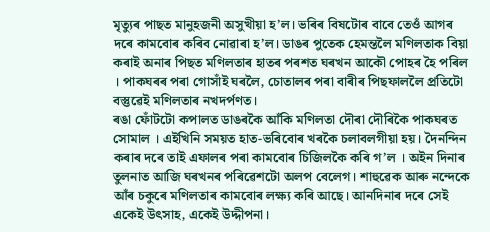মৃত্যুৰ পাছত মানুহজনী অসুখীয়া হ’ল। ভৰিৰ বিষটোৰ বাবে তেওঁ আগৰ দৰে কামবোৰ কৰিব নোৱাৰা হ’ল। ডাঙৰ পুতেক হেমন্তলৈ মণিলতাক বিয়া কৰাই অনাৰ পিছত মণিলতাৰ হাতৰ পৰশত ঘৰখন আকৌ পোহৰ হৈ পৰিল । পাকঘৰৰ পৰা গোসাঁই ঘৰলৈ, চোতালৰ পৰা বাৰীৰ পিছফাললৈ প্ৰতিটো বস্তুৱেই মণিলতাৰ নখদর্পণত।
ৰঙা ফোঁটটো কপালত ডাঙৰকৈ আঁকি মণিলতা দৌৰা দৌৰিকৈ পাকঘৰত সোমাল । এইখিনি সময়ত হাত-ভৰিবোৰ খৰকৈ চলাবলগীয়া হয়। দৈনন্দিন কৰাৰ দৰে তাই এফালৰ পৰা কামবোৰ চিজিলকৈ কৰি গ’ল । অইন দিনাৰ তুলনাত আজি ঘৰখনৰ পৰিৱেশটো অলপ বেলেগ। শাহুৱেক আৰু নন্দেকে আঁৰ চকুৰে মণিলতাৰ কামবোৰ লক্ষ্য কৰি আছে। আনদিনাৰ দৰে সেই একেই উৎসাহ, একেই উদ্দীপনা।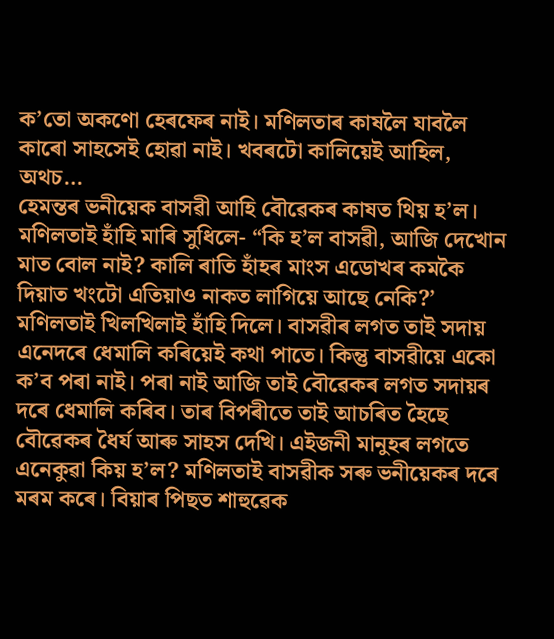ক’তো অকণো হেৰফেৰ নাই। মণিলতাৰ কাষলৈ যাবলৈ কাৰো সাহসেই হোৱা নাই। খবৰটো কালিয়েই আহিল, অথচ…
হেমন্তৰ ভনীয়েক বাসৱী আহি বৌৱেকৰ কাষত থিয় হ’ল। মণিলতাই হাঁহি মাৰি সুধিলে- “কি হ’ল বাসৱী, আজি দেখোন মাত বোল নাই? কালি ৰাতি হাঁহৰ মাংস এডোখৰ কমকৈ দিয়াত খংটো এতিয়াও নাকত লাগিয়ে আছে নেকি?’ মণিলতাই খিলখিলাই হাঁহি দিলে। বাসৱীৰ লগত তাই সদায় এনেদৰে ধেমালি কৰিয়েই কথা পাতে। কিন্তু বাসৱীয়ে একো ক’ব পৰা নাই। পৰা নাই আজি তাই বৌৱেকৰ লগত সদায়ৰ দৰে ধেমালি কৰিব। তাৰ বিপৰীতে তাই আচৰিত হৈছে বৌৱেকৰ ধৈৰ্য আৰু সাহস দেখি। এইজনী মানুহৰ লগতে এনেকুৱা কিয় হ’ল? মণিলতাই বাসৱীক সৰু ভনীয়েকৰ দৰে মৰম কৰে। বিয়াৰ পিছত শাহুৱেক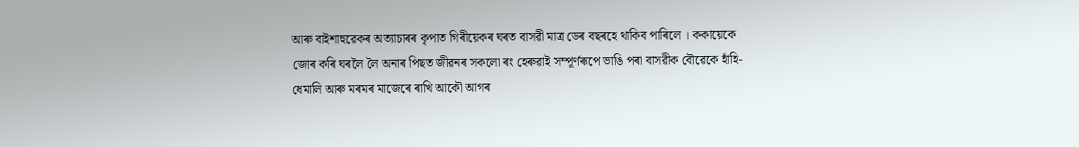আৰু বাইশাহুৱেকৰ অত্যাচাৰৰ কৃপাত গিৰীয়েকৰ ঘৰত বাসৱী মাত্ৰ ডেৰ বছৰহে থাকিব পাৰিলে । ককায়েকে জোৰ কৰি ঘৰলৈ লৈ অনাৰ পিছত জীৱনৰ সকলো ৰং হেৰুৱাই সম্পূৰ্ণৰূপে ভাঙি পৰা বাসৱীক বৌৱেকে হাঁহি-ধেমালি আৰু মৰমৰ মাজেৰে ৰাখি আকৌ আগৰ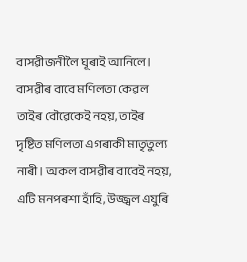বাসৱীজনীলৈ ঘূৰাই আনিলে। বাসৱীৰ বাবে মণিলতা কেৱল তাইৰ বৌৱেকেই নহয়, তাইৰ দৃষ্টিত মণিলতা এগৰাকী মাতৃতুল্য নাৰী। অকল বাসৱীৰ বাবেই নহয়, এটি মনপৰশা হাঁহি, উজ্জ্বল এযুৰি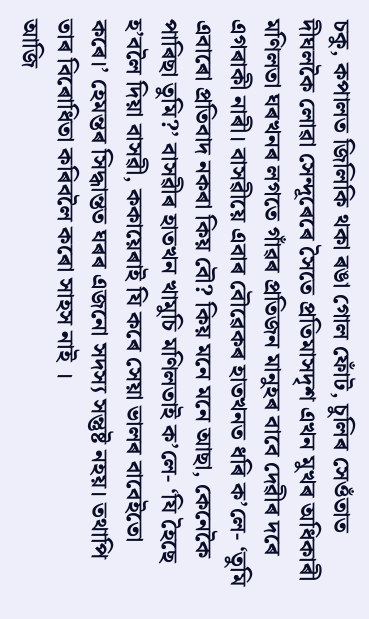চকু, কপালত জিলিকি থকা ৰঙা গোল ফোঁট, চুলিৰ সেওঁতাত দীঘলকৈ লোৱা সেন্দূৰেৰে সৈতে প্ৰতিমাসদৃশ এখন মুখৰ অধিকাৰী মণিলতা ঘৰখনৰ লগতে গাঁৱৰ প্ৰতিজন মানুহৰ বাবে দেৱীৰ দৰে এগৰাকী নাৰী। বাসৱীয়ে এবাৰ বৌৱেকৰ হাতখনত ধৰি ক’লে- ‘তুমি এবাৰো প্রতিবাদ নকৰা কিয় বৌ? কিয় মনে মনে আছা, কেনেকৈ পাৰিছা তুমি?’ বাসৱীৰ হাতখন খামুচি মণিলতাই ক’লে- ‘যি হৈছে হ’বলৈ দিয়া বাসৱী, ককায়েৰাই যি কৰে সেয়া ভালৰ বাবেইতো কৰে।’ হেমন্তৰ সিদ্ধান্তত ঘৰৰ এজনো সদস্য সন্তুষ্ট নহয়। তথাপি তাৰ বিৰোধিতা কৰিবলৈ কৰো সাহস নাই ।
আজি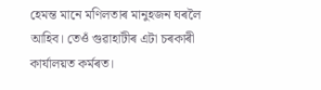হেমন্ত মানে মণিলতাৰ মানুহজন ঘৰলৈ আহিব। তেওঁ গুৱাহাটীৰ এটা চৰকাৰী কাৰ্যালয়ত কৰ্মৰত।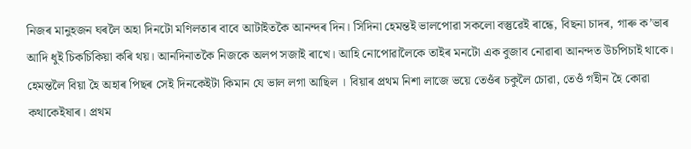নিজৰ মানুহজন ঘৰলৈ অহা দিনটো মণিলতাৰ বাবে আটাইতকৈ আনন্দৰ দিন। সিদিনা হেমন্তই ভালপোৱা সকলো বস্তুৱেই ৰান্ধে, বিছনা চাদৰ, গাৰু ক’ভাৰ আদি ধুই চিকচিকিয়া কৰি থয়। আনদিনাতকৈ নিজকে অলপ সজাই ৰাখে। আহি নোপোৱালৈকে তাইৰ মনটো এক বুজাব নোৱাৰা আনন্দত উচপিচাই থাকে। হেমন্তলৈ বিয়া হৈ অহাৰ পিছৰ সেই দিনকেইটা কিমান যে ভাল লগা আছিল । বিয়াৰ প্ৰথম নিশা লাজে ভয়ে তেওঁৰ চকুলৈ চোৱা, তেওঁ গহীন হৈ কোৱা কথাকেইষাৰ। প্ৰথম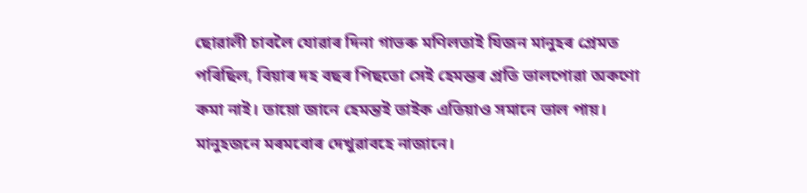ছোৱালী চাবলৈ যোৱাৰ দিনা গাভৰু মণিলতাই যিজন মানুহৰ প্ৰেমত পৰিছিল, বিয়াৰ দহ বছৰ পিছতো সেই হেমন্তৰ প্ৰতি ভালপোৱা অকণো কমা নাই। তায়ো জানে হেমন্তই তাইক এতিয়াও সমানে ভাল পায়। মানুহজনে মৰমবোৰ দেখুৱাবহে নাজানে।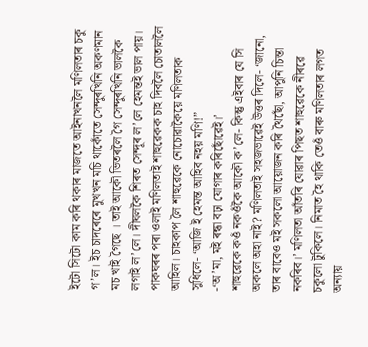ইটো সিটো কাম কৰি থকাৰ মাজতে আইনাখনলৈ মণিলতাৰ চকু গ’ল। ইচ চাদৰেৰে মুখখন মচি থাকোঁতে সেন্দুৰখিনি অকণমান মচ খাই গৈছে । তাই আকৌ ভিতৰলৈ গৈ সেন্দুৰখিনি ভালকৈ লগাই ল’লে। দীঘলকৈ শিৰত সেন্দূৰ ল’লে হেমন্তই ভাল পায়।
পাকঘৰৰ পৰা ওলাই মণিলতাই শাহুৱেকক চাহ দিবলৈ চোতাললৈ আহিল। চাহকাপ লৈ শাহুৱেকে নোচোৱাকৈয়ে মণিলতাক সুধিলে- ‘আজি ই হেমন্ত আহিব নহয় মণি!”
-‘অ’মা, মই ৰন্ধা বঢ়া যোগাৰ কৰিছোঁৱেই।’
শাহুৱেকে কওঁ নকওঁকৈ আকৌ ক’লে- কিন্তু এইবাৰ যে সি অকলে অহা নাই? মণিলতাই সহজভাৱেই উত্তৰ দিলে- ‘জানো, তাৰ বাবেও মই সকলো আয়োজন কৰি থৈছোঁ, আপুনি চিন্তা নকৰিব।’ মণিলতা আঁতৰি যোৱাৰ পিছত শাহুৱেকে নীৰৱে চকুলো টুকিলে। নিমাত হৈ থাকি তেওঁ বাৰু মণিলতাৰ লগত অন্যায়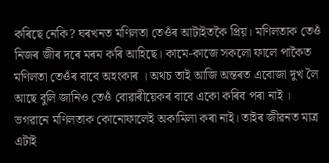কৰিছে নেকি? ঘৰখনত মণিলতা তেওঁৰ আটাইতকৈ প্রিয়। মণিলতাক তেওঁ নিজৰ জীৰ দৰে মৰম কৰি আহিছে। কামে-কাজে সকলো ফালে পাকৈত মণিলতা তেওঁৰ বাবে অহংকাৰ । অথচ তাই আজি অন্তৰত এবোজা দুখ লৈ আছে বুলি জানিও তেওঁ বোৱাৰীয়েকৰ বাবে একো কৰিব পৰা নাই ।
ভগৱানে মণিলতাক কোনোফালেই অকামিলা কৰা নাই। তাইৰ জীৱনত মাত্ৰ এটাই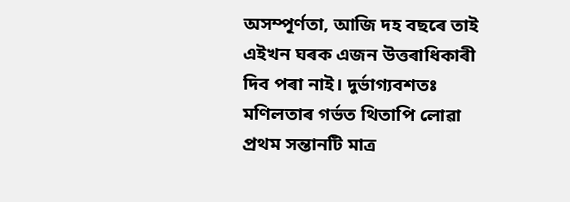অসম্পূর্ণতা, আজি দহ বছৰে তাই এইখন ঘৰক এজন উত্তৰাধিকাৰী দিব পৰা নাই। দুৰ্ভাগ্যবশতঃ মণিলতাৰ গৰ্ভত থিতাপি লোৱা প্ৰথম সন্তানটি মাত্ৰ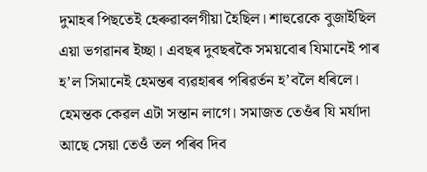দুমাহৰ পিছতেই হেৰুৱাবলগীয়া হৈছিল। শাহুৱেকে বুজাইছিল এয়া ভগৱানৰ ইচ্ছা। এবছৰ দুবছৰকৈ সময়বোৰ যিমানেই পাৰ হ’ল সিমানেই হেমন্তৰ ব্যৱহাৰৰ পৰিৱৰ্তন হ’বলৈ ধৰিলে। হেমন্তক কেৱল এটা সন্তান লাগে। সমাজত তেওঁৰ যি মর্যাদা আছে সেয়া তেওঁ তল পৰিব দিব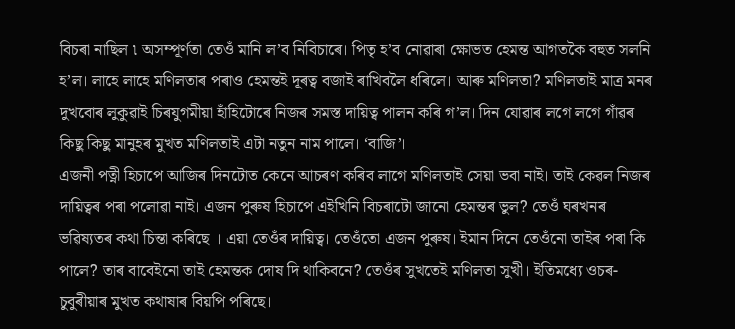বিচৰা নাছিল ৷ অসম্পূর্ণতা তেওঁ মানি ল’ব নিবিচাৰে। পিতৃ হ’ব নোৱাৰা ক্ষোভত হেমন্ত আগতকৈ বহুত সলনি হ’ল। লাহে লাহে মণিলতাৰ পৰাও হেমন্তই দূৰত্ব বজাই ৰাখিবলৈ ধৰিলে। আৰু মণিলতা? মণিলতাই মাত্ৰ মনৰ দুখবোৰ লুকুৱাই চিৰযুগমীয়া হাঁহিটোৰে নিজৰ সমস্ত দায়িত্ব পালন কৰি গ’ল। দিন যোৱাৰ লগে লগে গাঁৱৰ কিছু কিছু মানুহৰ মুখত মণিলতাই এটা নতুন নাম পালে। ‘বাজি’।
এজনী পত্নী হিচাপে আজিৰ দিনটোত কেনে আচৰণ কৰিব লাগে মণিলতাই সেয়া ভবা নাই। তাই কেৱল নিজৰ দায়িত্বৰ পৰা পলোৱা নাই। এজন পুৰুষ হিচাপে এইখিনি বিচৰাটো জানো হেমন্তৰ ভুল? তেওঁ ঘৰখনৰ ভৱিষ্যতৰ কথা চিন্তা কৰিছে । এয়া তেওঁৰ দায়িত্ব। তেওঁতো এজন পুৰুষ। ইমান দিনে তেওঁনো তাইৰ পৰা কি পালে? তাৰ বাবেইনো তাই হেমন্তক দোষ দি থাকিবনে? তেওঁৰ সুখতেই মণিলতা সুখী। ইতিমধ্যে ওচৰ-চুবুৰীয়াৰ মুখত কথাষাৰ বিয়পি পৰিছে।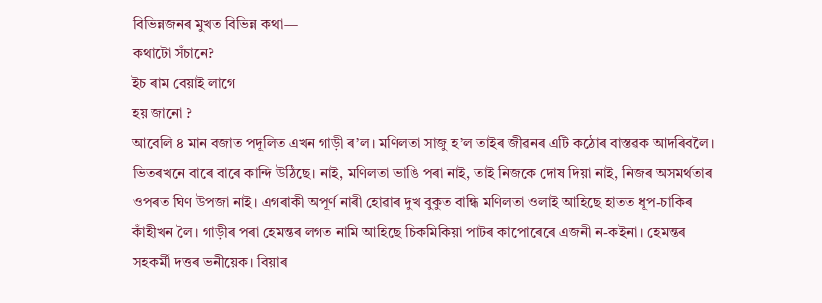বিভিন্নজনৰ মুখত বিভিন্ন কথা—
কথাটো সঁচানে?
ইচ ৰাম বেয়াই লাগে
হয় জানো ?
আবেলি ৪ মান বজাত পদূলিত এখন গাড়ী ৰ’ল। মণিলতা সাজু হ’ল তাইৰ জীৱনৰ এটি কঠোৰ বাস্তৱক আদৰিবলৈ। ভিতৰখনে বাৰে বাৰে কান্দি উঠিছে। নাই, মণিলতা ভাঙি পৰা নাই, তাই নিজকে দোষ দিয়া নাই, নিজৰ অসমৰ্থতাৰ ওপৰত ঘিণ উপজা নাই। এগৰাকী অপূৰ্ণ নাৰী হোৱাৰ দুখ বুকুত বান্ধি মণিলতা ওলাই আহিছে হাতত ধূপ-চাকিৰ কাঁহীখন লৈ। গাড়ীৰ পৰা হেমন্তৰ লগত নামি আহিছে চিকমিকিয়া পাটৰ কাপোৰেৰে এজনী ন-কইনা। হেমন্তৰ সহকৰ্মী দত্তৰ ভনীয়েক। বিয়াৰ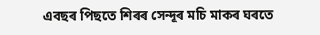এবছৰ পিছতে শিৰৰ সেন্দূৰ মচি মাকৰ ঘৰতে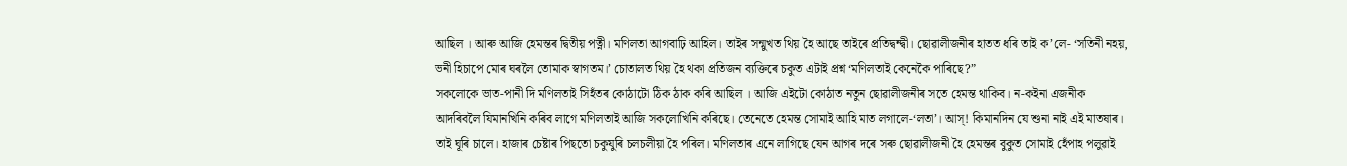আছিল । আৰু আজি হেমন্তৰ দ্বিতীয় পত্নী। মণিলতা আগবাঢ়ি আহিল। তাইৰ সন্মুখত থিয় হৈ আছে তাইৰে প্ৰতিদ্বন্দ্বী। ছোৱালীজনীৰ হাতত ধৰি তাই ক’লে- ‘সতিনী নহয়, ভনী হিচাপে মোৰ ঘৰলৈ তোমাক স্বাগতম।’ চোতালত থিয় হৈ থকা প্ৰতিজন ব্যক্তিৰে চকুত এটাই প্রশ্ন ‘মণিলতাই কেনেকৈ পাৰিছে?”
সকলোকে ভাত-পানী দি মণিলতাই সিহঁতৰ কোঠাটো ঠিক ঠাক কৰি আছিল । আজি এইটো কোঠাত নতুন ছোৱালীজনীৰ সতে হেমন্ত থাকিব। ন-কইনা এজনীক আদৰিবলৈ যিমানখিনি কৰিব লাগে মণিলতাই আজি সকলোখিনি কৰিছে। তেনেতে হেমন্ত সোমাই আহি মাত লগালে-‘লতা’। আস্! কিমানদিন যে শুনা নাই এই মাতষাৰ। তাই ঘূৰি চালে। হাজাৰ চেষ্টাৰ পিছতো চকুযুৰি চলচলীয়া হৈ পৰিল। মণিলতাৰ এনে লাগিছে যেন আগৰ দৰে সৰু ছোৱালীজনী হৈ হেমন্তৰ বুকুত সোমাই হেঁপাহ পলুৱাই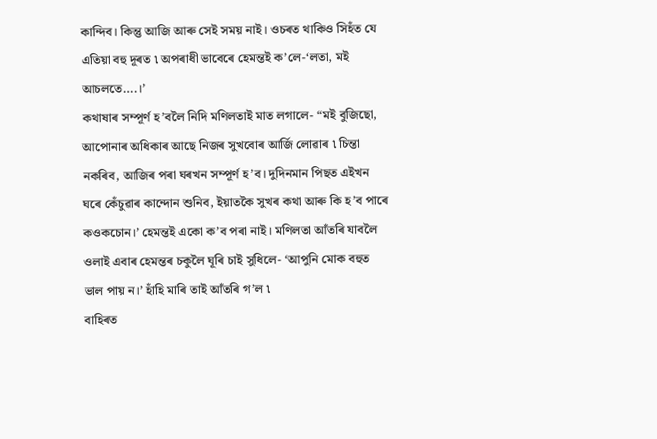কান্দিব। কিন্তু আজি আৰু সেই সময় নাই। ওচৰত থাকিও সিহঁত যে এতিয়া বহু দূৰত ৷ অপৰাধী ভাবেৰে হেমন্তই ক’লে-‘লতা, মই আচলতে….।’
কথাষাৰ সম্পূৰ্ণ হ’বলৈ নিদি মণিলতাই মাত লগালে- “মই বুজিছো, আপোনাৰ অধিকাৰ আছে নিজৰ সুখবোৰ আৰ্জি লোৱাৰ ৷ চিন্তা নকৰিব, আজিৰ পৰা ঘৰখন সম্পূৰ্ণ হ’ব। দুদিনমান পিছত এইখন ঘৰে কেঁচুৱাৰ কান্দোন শুনিব, ইয়াতকৈ সুখৰ কথা আৰু কি হ’ব পাৰে কওকচোন।’ হেমন্তই একো ক’ব পৰা নাই। মণিলতা আঁতৰি যাবলৈ ওলাই এবাৰ হেমন্তৰ চকুলৈ ঘূৰি চাই সুধিলে- ‘আপুনি মোক বহুত ভাল পায় ন।’ হাঁহি মাৰি তাই আঁতৰি গ’ল ৷
বাহিৰত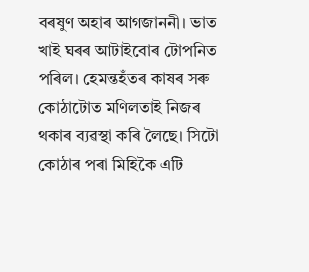বৰষুণ অহাৰ আগজাননী। ভাত খাই ঘৰৰ আটাইবোৰ টোপনিত পৰিল। হেমন্তহঁতৰ কাষৰ সৰু কোঠাটোত মণিলতাই নিজৰ থকাৰ ব্যৱস্থা কৰি লৈছে। সিটো কোঠাৰ পৰা মিহিকৈ এটি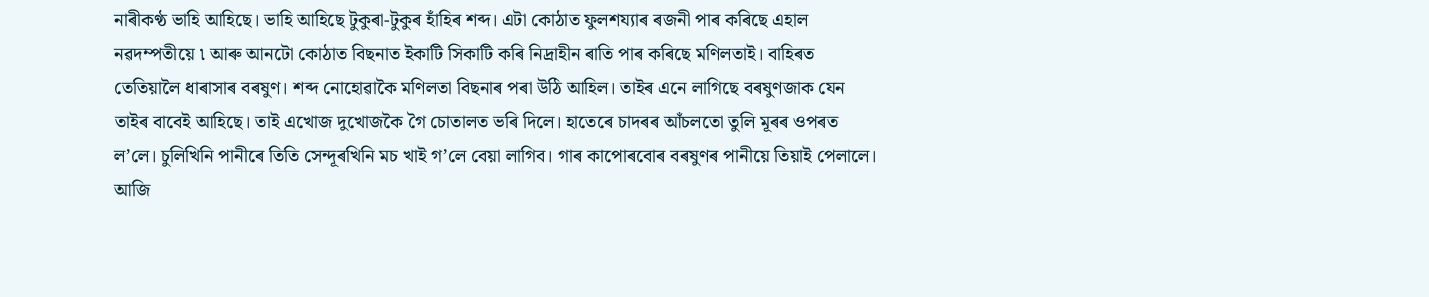নাৰীকণ্ঠ ভাহি আহিছে। ভাহি আহিছে টুকুৰা-টুকুৰ হাঁহিৰ শব্দ। এটা কোঠাত ফুলশয্যাৰ ৰজনী পাৰ কৰিছে এহাল নৱদম্পতীয়ে ৷ আৰু আনটো কোঠাত বিছনাত ইকাটি সিকাটি কৰি নিদ্রাহীন ৰাতি পাৰ কৰিছে মণিলতাই। বাহিৰত তেতিয়ালৈ ধাৰাসাৰ বৰষুণ। শব্দ নোহোৱাকৈ মণিলতা বিছনাৰ পৰা উঠি আহিল। তাইৰ এনে লাগিছে বৰষুণজাক যেন তাইৰ বাবেই আহিছে। তাই এখোজ দুখোজকৈ গৈ চোতালত ভৰি দিলে। হাতেৰে চাদৰৰ আঁচলতো তুলি মূৰৰ ওপৰত ল’লে। চুলিখিনি পানীৰে তিতি সেন্দূৰখিনি মচ খাই গ’লে বেয়া লাগিব। গাৰ কাপোৰবোৰ বৰষুণৰ পানীয়ে তিয়াই পেলালে। আজি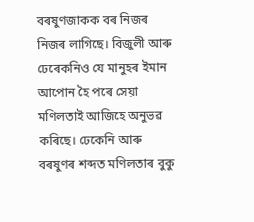বৰষুণজাকক বৰ নিজৰ নিজৰ লাগিছে। বিজুলী আৰু ঢেৰেকনিও যে মানুহৰ ইমান আপোন হৈ পৰে সেয়া মণিলতাই আজিহে অনুভৱ কৰিছে। ঢেকেনি আৰু বৰষুণৰ শব্দত মণিলতাৰ বুকু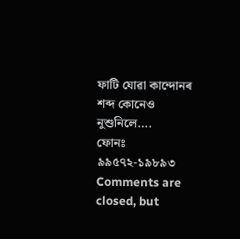ফাটি যোৱা কান্দোনৰ শব্দ কোনেও নুশুনিলে….
ফোনঃ ৯৯৫৭২-১৯৮৯৩
Comments are closed, but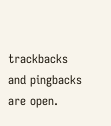trackbacks and pingbacks are open.